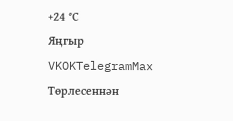+24 °С
Яңгыр
VKOKTelegramMax
Төрлесеннән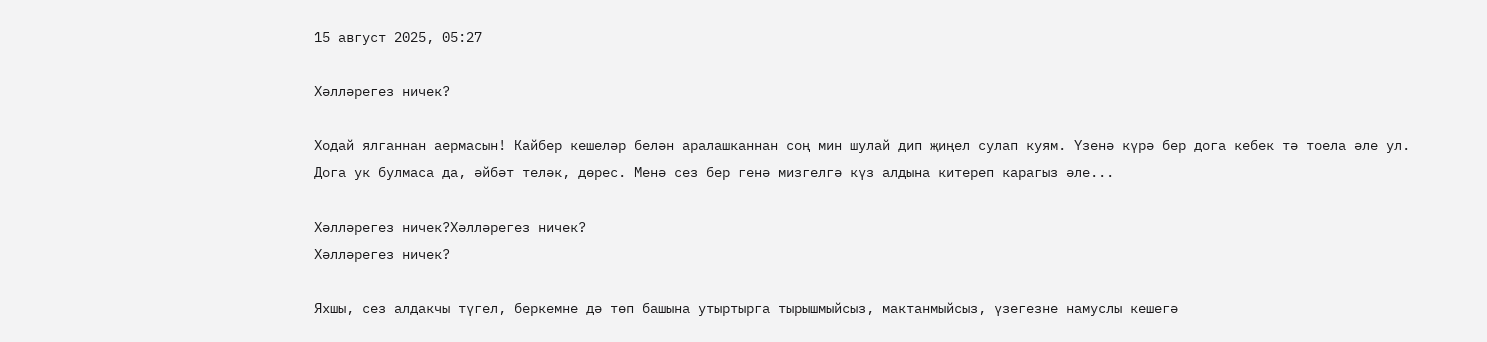15 август 2025, 05:27

Хәлләрегез ничек?

Ходай ялганнан аермасын! Кайбер кешеләр белән аралашканнан соң мин шулай дип җиңел сулап куям. Үзенә күрә бер дога кебек тә тоела әле ул. Дога ук булмаса да, әйбәт теләк, дөрес. Менә сез бер генә мизгелгә күз алдына китереп карагыз әле...

Хәлләрегез ничек?Хәлләрегез ничек?
Хәлләрегез ничек?

Яхшы, сез алдакчы түгел, беркемне дә төп башына утыртырга тырышмыйсыз, мактанмыйсыз, үзегезне намуслы кешегә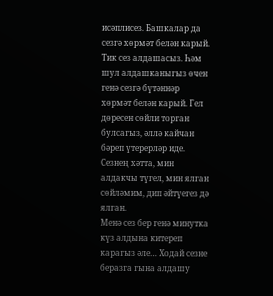исәплисез. Башкалар да сезгә хөрмәт белән карый. Тик сез алдашасыз. Һәм шул алдашканыгыз өчен генә сезгә бүтәннәр хөрмәт белән карый. Гел дөресен сөйли торган булсагыз, әллә кайчан бәреп үтерерләр иде. Сезнең хәтта, мин алдакчы түгел, мин ялган сөйләмим, дип әйтүегез дә ялган.
Менә сез бер генә минутка күз алдына китереп карагыз әле… Ходай сезне беразга гына алдашу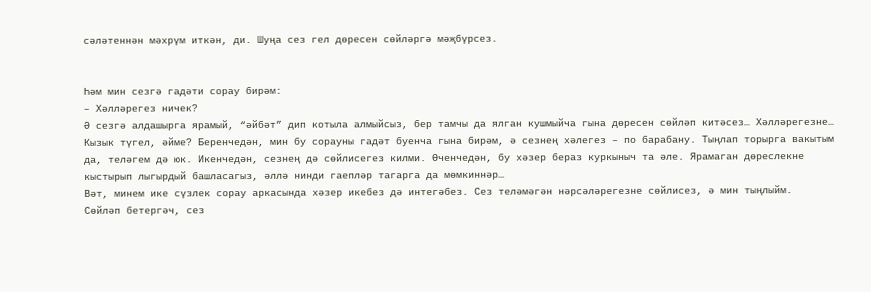сәләтеннән мәхрүм иткән, ди. Шуңа сез гел дөресен сөйләргә мәҗбүрсез.


Һәм мин сезгә гадәти сорау бирәм:
– Хәлләрегез ничек?
Ә сезгә алдашырга ярамый, “әйбәт” дип котыла алмыйсыз, бер тамчы да ялган кушмыйча гына дөресен сөйләп китәсез… Хәлләрегезне…
Кызык түгел, әйме? Беренчедән, мин бу сорауны гадәт буенча гына бирәм, ә сезнең хәлегез – по барабану. Тыңлап торырга вакытым да, теләгем дә юк. Икенчедән, сезнең дә сөйлисегез килми. Өченчедән, бу хәзер бераз куркыныч та әле. Ярамаган дөреслекне кыстырып лыгырдый башласагыз, әллә нинди гаепләр тагарга да мөмкиннәр…
Вәт, минем ике сүзлек сорау аркасында хәзер икебез дә интегәбез. Сез теләмәгән нәрсәләрегезне сөйлисез, ә мин тыңлыйм.
Сөйләп бетергәч, сез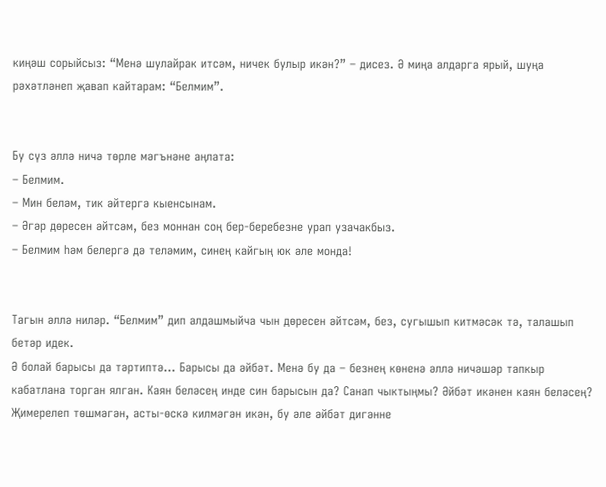киңәш сорыйсыз: “Менә шулайрак итсәм, ничек булыр икән?” – дисез. Ә миңа алдарга ярый, шуңа рәхәтләнеп җавап кайтарам: “Белмим”.


Бу сүз әллә ничә төрле мәгънәне аңлата:
– Белмим.
– Мин беләм, тик әйтергә кыенсынам.
– Әгәр дөресен әйтсәм, без моннан соң бер-беребезне урап узачакбыз.
– Белмим һәм белергә дә теләмим, синең кайгың юк әле монда!


Тагын әллә ниләр. “Белмим” дип алдашмыйча чын дөресен әйтсәм, без, сугышып китмәсәк тә, талашып бетәр идек.
Ә болай барысы да тәртиптә… Барысы да әйбәт. Менә бу да – безнең көненә әллә ничәшәр тапкыр кабатлана торган ялган. Каян беләсең инде син барысын да? Санап чыктыңмы? Әйбәт икәнен каян беләсең? Җимерелеп төшмәгән, асты-өскә килмәгән икән, бу әле әйбәт дигәнне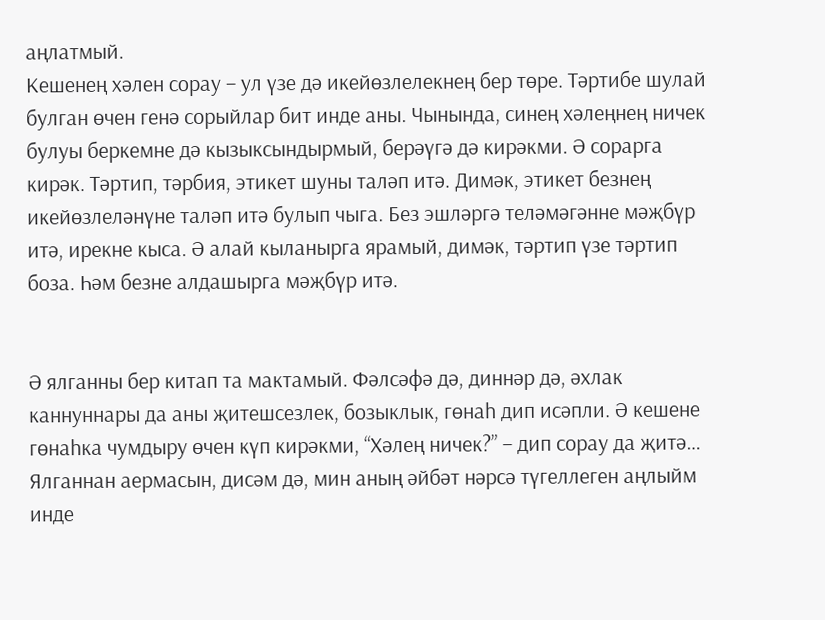аңлатмый.
Кешенең хәлен сорау – ул үзе дә икейөзлелекнең бер төре. Тәртибе шулай булган өчен генә сорыйлар бит инде аны. Чынында, синең хәлеңнең ничек булуы беркемне дә кызыксындырмый, берәүгә дә кирәкми. Ә сорарга кирәк. Тәртип, тәрбия, этикет шуны таләп итә. Димәк, этикет безнең икейөзлеләнүне таләп итә булып чыга. Без эшләргә теләмәгәнне мәҗбүр итә, ирекне кыса. Ә алай кыланырга ярамый, димәк, тәртип үзе тәртип боза. Һәм безне алдашырга мәҗбүр итә.


Ә ялганны бер китап та мактамый. Фәлсәфә дә, диннәр дә, әхлак каннуннары да аны җитешсезлек, бозыклык, гөнаһ дип исәпли. Ә кешене гөнаһка чумдыру өчен күп кирәкми, “Хәлең ничек?” – дип сорау да җитә…
Ялганнан аермасын, дисәм дә, мин аның әйбәт нәрсә түгеллеген аңлыйм инде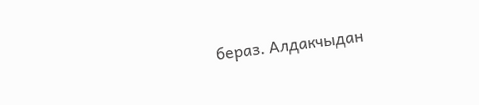бераз. Алдакчыдан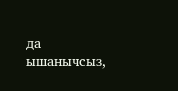да ышанычсыз,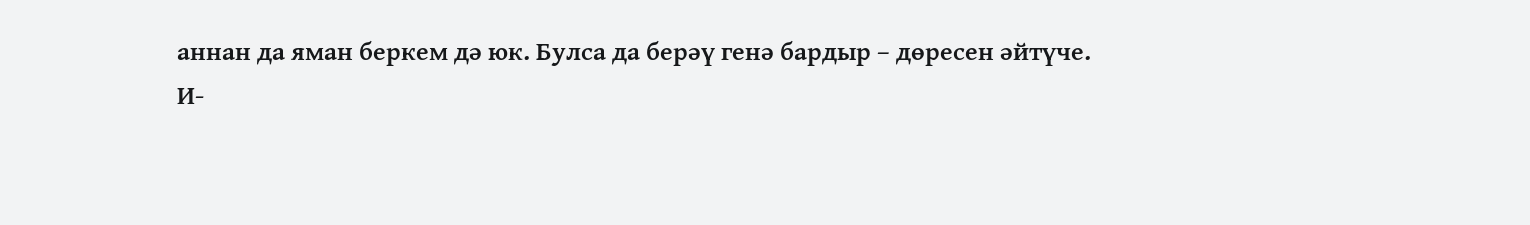аннан да яман беркем дә юк. Булса да берәү генә бардыр – дөресен әйтүче.
И-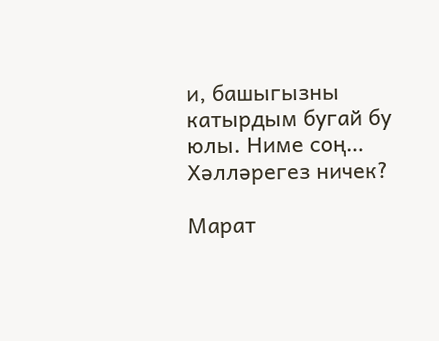и, башыгызны катырдым бугай бу юлы. Ниме соң… Хәлләрегез ничек?

Марат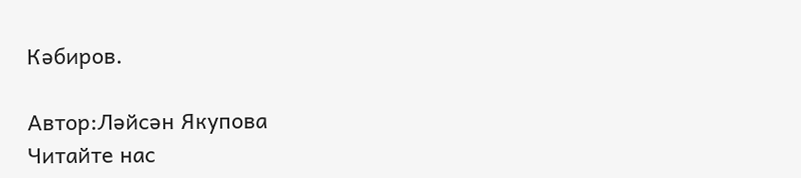Кәбиров.

Автор:Ләйсән Якупова
Читайте нас